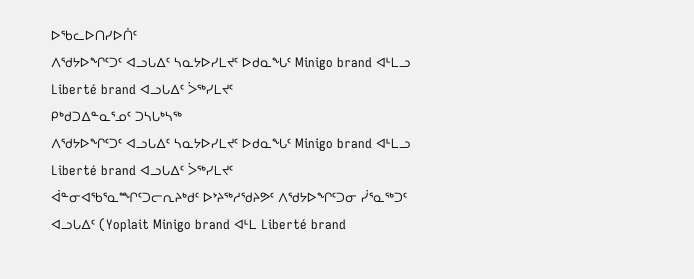ᐅᖃᓚᐅᑎᓯᐅᑏᑦ
ᐱᖁᔭᐅᖏᑦᑐᑦ ᐊᓗᒐᐃᑦ ᓴᓇᔭᐅᓯᒪᔪᑦ ᐅᑯᓇᖓᑦ Minigo brand ᐊᒻᒪᓗ Liberté brand ᐊᓗᒐᐃᑦ ᐴᖅᓯᒪᔪᑦ
ᑭᒃᑯᑐᐃᓐᓇᕐᓄᑦ ᑐᓴᒐᒃᓴᖅ
ᐱᖁᔭᐅᖏᑦᑐᑦ ᐊᓗᒐᐃᑦ ᓴᓇᔭᐅᓯᒪᔪᑦ ᐅᑯᓇᖓᑦ Minigo brand ᐊᒻᒪᓗ Liberté brand ᐊᓗᒐᐃᑦ ᐴᖅᓯᒪᔪᑦ
ᐋᓐᓂᐊᖃᕐᓇᙱᑦᑐᓕᕆᔨᒃᑯᑦ ᐅᔾᔨᖅᓱᖁᔨᕗᑦ ᐱᖁᔭᐅᖏᑦᑐᓂ ᓰᕐᓇᖅᑐᑦ ᐊᓗᒐᐃᑦ (Yoplait Minigo brand ᐊᒻᒪ Liberté brand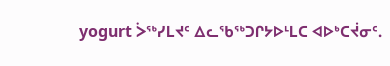yogurt ᐴᖅᓯᒪᔪᑦ ᐃᓚᖃᖅᑐᒋᔭᐅᒻᒪᑕ ᐊᐅᒃᑕᔫᓂᑦ.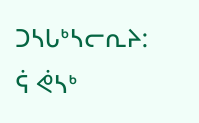ᑐᓴᒐᒃᓴᓕᕆᔨ:
ᕌ ᕚᓴᒃ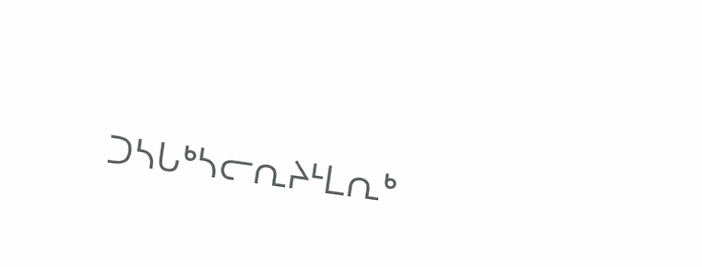ᑐᓴᒐᒃᓴᓕᕆᔨᒻᒪᕆᒃ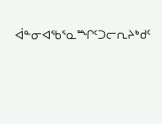ᐋᓐᓂᐊᖃᕐᓇᙱᑦᑐᓕᕆᔨᒃᑯᑦ